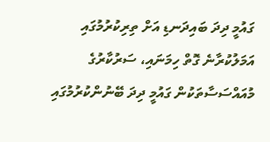ގައުމީ ދިދަ ބައިދަނޑި އަށް ތިރިކުރުމުގައި އަމަލުކުރާނެ ގޮތް ހިމަނައި، ސަރުކާރުގެ މުއައްސަސާތަކުން ގައުމީ ދިދަ ބޭނުންކުރުމުގައި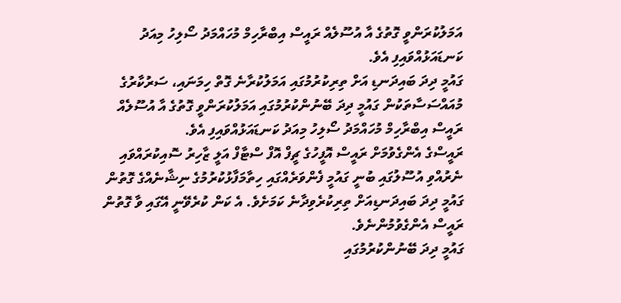އަމަލުކުރަންވީ ގޮތުގެ އާ އުސޫލެއް ރައީސް އިބްރާހިމް މުހައްމަދު ސޯލިހު މިއަދު ކަނޑައަޅުއްވައިފި އެވެ.
ގައުމީ ދިދަ ބައިދަނޑި އަށް ތިރިކުރުމުގައި އަމަލުކުރާނެ ގޮތް ހިމަނައި، ސަރުކާރުގެ މުއައްސަސާތަކުން ގައުމީ ދިދަ ބޭނުންކުރުމުގައި އަމަލުކުރަންވީ ގޮތުގެ އާ އުސޫލެއް ރައީސް އިބްރާހިމް މުހައްމަދު ސޯލިހު މިއަދު ކަނޑައަޅުއްވައިފި އެވެ.
ރައީސްގެ އެންގެވުމަށް ރައީސް އޮފީހުގެ ޗީފް އޮފް ސްޓާފް އަލީ ޒާހިރު ސޮއިކުރައްވައި ނެރުއްވި އުސޫލުގައި ބުނީ ގައުމީ ފެންވަރެއްގައި ހިތާމަފާޅުކުރުމުގެ ނިޝާނެއްގެ ގޮތުން ގައުމީ ދިދަ ބައިދަނޑިއަށް ތިރިކުރެވިދާނެ ކަމަށެވެ. އެ ކަން ކުރެވޭނީ އޭގައި ވާ ގޮތުން ރައީސް އެންގެވުމުންނެވެ.
ގައުމީ ދިދަ ބޭނުންކުރުމުގައި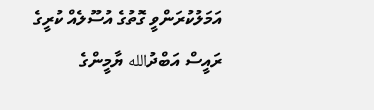އަމަލުކުރަންވީ ގޮތުގެ އުސޫލެއް ކުރީގެ ރައީސް އަބްދުالله ޔާމީންގެ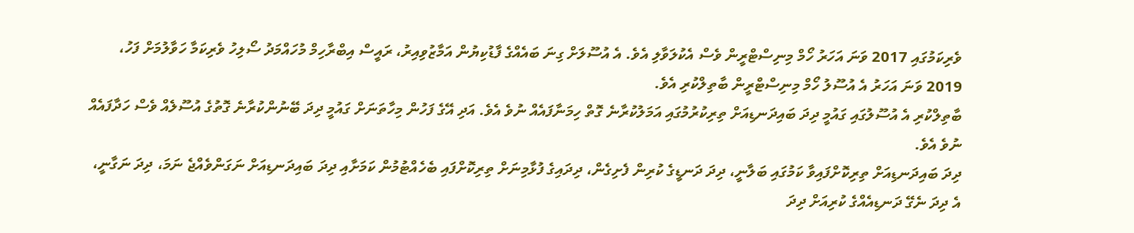ވެރިކަމުގައި 2017 ވަނަ އަހަރު ހޯމް މިނިސްޓްރީން ވެސް އެކުލަވާލި އެވެ. އެ އުސޫލަށް ގިނަ ބައެއްގެ ފާޑުކިޔުން އަމާޒުވިއިރު، ރައީސް އިބްރާހިމް މުހައްމަދު ސޯލިހު ވެރިކަމާ ހަވާލުމަށް ފަހު، 2019 ވަނަ އަހަރު އެ އުސޫލު ހޯމް މިނިސްޓްރީން ބާތިލްކުރި އެވެ.
ބާތިލްކުރި އެ އުސޫލުގައި ގައުމީ ދިދަ ބައިދަނޑިއަށް ތިރިކުރުމުގައި އަމަލުކުރާނެ ގޮތް ހިމަނާފައެއް ނުވެ އެވެ. އަދި އޭގެ ފަހުން މިހާތަނަށް ގައުމީ ދިދަ ބޭނުންކުރާނެ ގޮތުގެ އުސޫލެއް ވެސް ހަދާފައެއް ނުވެ އެވެ.
ދިދަ ބައިދަނޑިއަށް ތިރިކޮށްފައިވާ ކަމުގައި ބަލާނީ، ދިދަ ދަނޑީގެ ކުރިން ފެށިގެން، ދިދައިގެ ފުޅާމިނަށް ތިރިކޮށްފައި ބެހެއްޓުމުން ކަމަށާއި ދިދަ ބައިދަނޑިއަށް ނަގަންވެއްޖެ ނަމަ، ދިދަ ނަގާނީ، އެ ދިދަ ނެގޭ ދަނޑިއެއްގެ ކުރިއަށް ދިދަ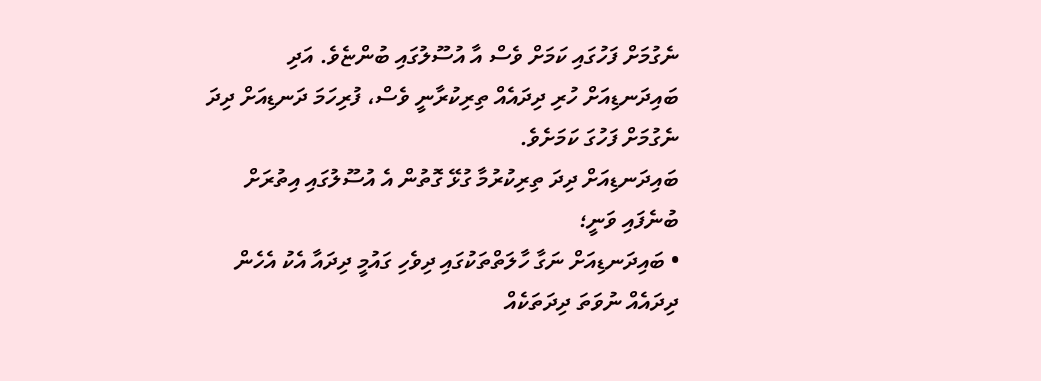ނެގުމަށް ފަހުގައި ކަމަށް ވެސް އާ އުސޫލުގައި ބުންޏެވެ. އަދި ބައިދަނޑިއަށް ހުރި ދިދައެއް ތިރިކުރާނީ ވެސް، ފުރިހަމަ ދަނޑިއަށް ދިދަ ނެގުމަށް ފަހުގަ ކަމަށެވެ.
ބައިދަނޑިއަށް ދިދަ ތިރިކުރުމާ ގުޅޭ ގޮތުން އެ އުސޫލުގައި އިތުރަށް ބުނެފައި ވަނީ؛
• ބައިދަނޑިއަށް ނަގާ ހާލަތްތަކުގައި ދިވެހި ގައުމީ ދިދައާ އެކު އެހެން ދިދައެއް ނުވަތަ ދިދަތަކެއް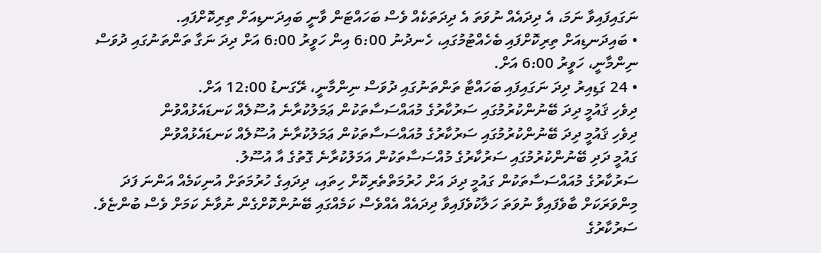ނަގައިފައިވާ ނަމަ، އެ ދިދައެއް ނުވަތަ އެ ދިދަތަކެއް ވެސް ބަހައްޓަން ވާނީ ބައިދަނޑިއަށް ތިރިކޮށްފައި.
• ބައިދަނޑިއަށް ތިރިކޮށްފައި ބެހެއްޓުމުގައި، ހެނދުނު 6:00 އިން ހަވީރު 6:00 އަށް ދިދަ ނަގާ ތަންތަނުގައި ދުވަސް ނިންމާނީ، ހަވީރު 6:00 އަށް.
• 24 ގަޑިއިރު ދިދަ ނަގައިފައި ބަހައްޓާ ތަންތަނުގައި ދުވަސް ނިންމާނީ، ރޭގަނޑު 12:00 އަށް.
ދިވެހި ޤައުމީ ދިދަ ބޭނުންކުރުމުގައި ސަރުކާރުގެ މުއައްސަސާތަކުން ޢަމަލުކުރާނެ އުސޫލެއް ކަނޑައެޅުއްވުން
ދިވެހި ޤައުމީ ދިދަ ބޭނުންކުރުމުގައި ސަރުކާރުގެ މުއައްސަސާތަކުން ޢަމަލުކުރާނެ އުސޫލެއް ކަނޑައެޅުއްވުން
ގައުމީ ދަދި ބޭނުންކުރުމުގައި ސަރުކާރުގެ މުއްސަސާތަކުން އަމަލުކުރާނެ ގޮތުގެ އާ އުސޫލު.
ސަރުކާރުގެ މުއައްސަސާތަކުން ގައުމީ ދިދަ އަށް ހުރުމަތްތެރިކޮށް ހިތައި، ދިދައިގެ ހުރުމަތަށް އުނިކަމެއް އަންނަ ފަދަ މިންވަރަކަށް ބާވެފައިވާ ނުވަތަ ހަލާކުވެފައިވާ ދިދައެއް އެއްވެސް ކަމެއްގައި ބޭނުންކޮށްގެން ނުވާނެ ކަމަށް ވެސް ބުންޏެވެ.
ސަރުކާރުގެ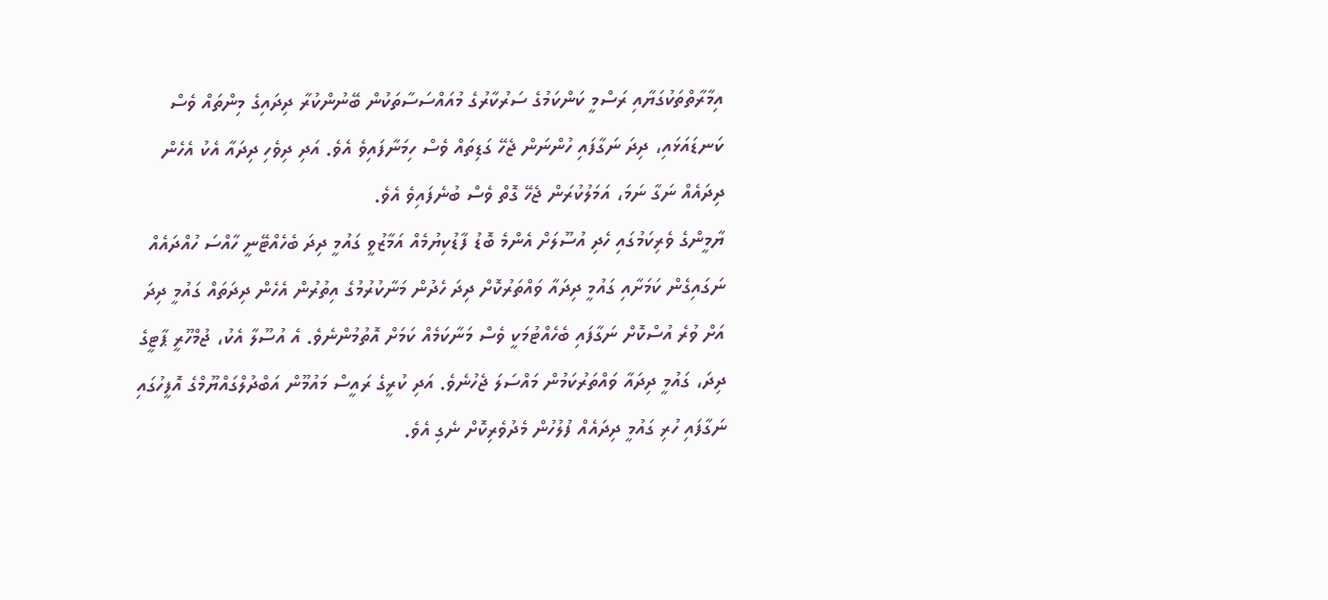އިމާރާތްތަކުގަޔާއި ރަސްމީ ކަންކަމުގެ ސަރުކާރުގެ މުއައްސަސާތަކުން ބޭނުންކުރާ ދިދައިގެ މިންތައް ވެސް ކަނޑައަޅައި، ދިދަ ނަގާފައި ހުންނަން ޖެހޭ ގަޑިތައް ވެސް ހިމަނާފައިވެ އެވެ. އަދި ދިވެހި ދިދައާ އެކު އެހެން ދިދައެއް ނަގާ ނަމަ، އަމަލުކުރަން ޖެހޭ ގޮތް ވެސް ބުނެފައިވެ އެވެ.
ޔާމީންގެ ވެރިކަމުގައި ހެދި އުސޫލަށް އެންމެ ބޮޑު ފާޑުކިޔުމެއް އަމާޒުވީ ގައުމީ ދިދަ ބެހެއްޓޭނީ ހާއްސަ ހުއްދައެއް ނަގައިގެން ކަމަށާއި ގައުމީ ދިދައާ ވައްތަރުކޮށް ދިދަ ހެދުން މަނާކުރުމުގެ އިތުރުން އެހެން ދިދަތައް ގައުމީ ދިދަ އަށް ވުރެ އުސްކޮށް ނަގާފައި ބެހެއްޓުމަކީ ވެސް މަނާކަމެއް ކަމަށް އޮތުމުންނެވެ. އެ އުސޫލާ އެކު، ޖުމްހޫރީ ޕާޓީގެ ދިދަ، ގައުމީ ދިދައާ ވައްތަރުކަމުން މައްސަލަ ޖެހުނެވެ. އަދި ކުރީގެ ރައީސް މައުމޫން އަބްދުލްގައްޔޫމްގެ އޮފީހުގައި ނަގާފައި ހުރި ގައުމީ ދިދައެއް ފުލުހުން މެދުވެރިކޮށް ނެގި އެވެ.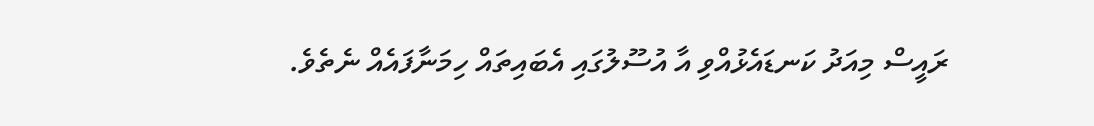ރައީސް މިއަދު ކަނޑައެޅުއްވި އާ އުސޫލުގައި އެބައިތައް ހިމަނާފައެއް ނެތެވެ.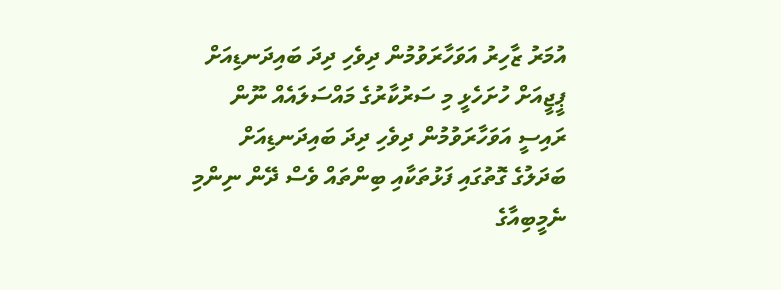އުމަރު ޒާހިރު އަވަހާރަވުމުން ދިވެހި ދިދަ ބައިދަނޑިއަށް
ޕީޖީއަށް ހުށަހެޅީ މި ސަރުކާރުގެ މައްސަލައެއް ނޫން
ރައިސީ އަވަހާރަވުމުން ދިވެހި ދިދަ ބައިދަނޑިއަށް
ބަދަލުގެ ގޮތުގައި ފަޅުތަކާއި ބިންތައް ވެސް ދޭން ނިންމި
ނެމީބިއާގެ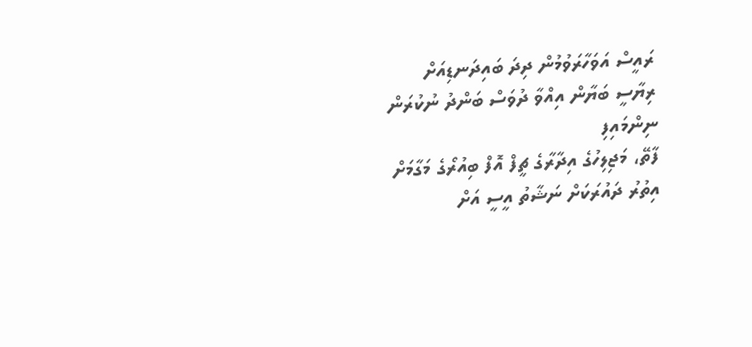ރައީސް އަވަހާރަވުމުން ދިދަ ބައިދަނޑިއަށް
ރިޔާސީ ބަޔާން އިއްވާ ދުވަސް ބަންދު ނުކުރަން ނިންމައިފި
ފާތޭ، މަޖިލިހުގެ އިދާރާގެ ޗީފް އޮފް ބިއުރޯގެ މަގާމަށް
އިތުރު ދައުރަކަށް ނަޝާތު އީސީ އަށް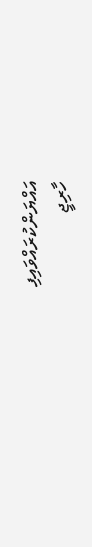އައްޔަންކުރައްވައިފި
ހާރިޖީ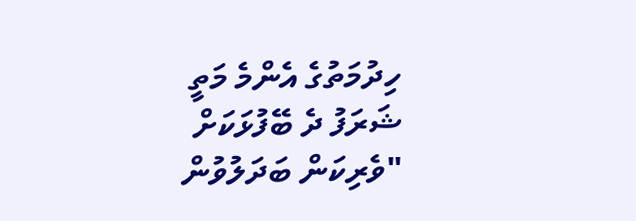ހިދުމަތުގެ އެންމެ މަތީ ޝަރަފު ދެ ބޭފުޅަކަށް
"ވެރިކަން ބަދަލުވުން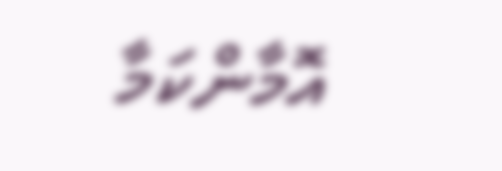އޮމާންކަމާ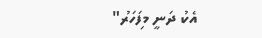އެކު ދަނީ މިފަހަރު"